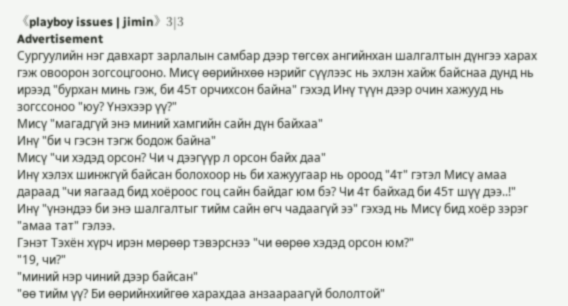《playboy issues | jimin》3|3
Advertisement
Сургуулийн нэг давхарт зарлалын самбар дээр төгсөх ангийнхан шалгалтын дүнгээ харах гэж овоорон зогсоцгооно. Мисү өөрийнхөө нэрийг сүүлээс нь эхлэн хайж байснаа дунд нь ирээд "бурхан минь гэж, би 45т орчихсон байна" гэхэд Инү түүн дээр очин хажууд нь зогссоноо "юу? Үнэхээр үү?"
Мисү "магадгүй энэ миний хамгийн сайн дүн байхаа"
Инү "би ч гэсэн тэгж бодож байна"
Мисү "чи хэдэд орсон? Чи ч дээгүүр л орсон байх даа"
Инү хэлэх шинжгүй байсан болохоор нь би хажуугаар нь ороод "4т" гэтэл Мисү амаа дараад "чи яагаад бид хоёроос гоц сайн байдаг юм бэ? Чи 4т байхад би 45т шүү дээ..!"
Инү "үнэндээ би энэ шалгалтыг тийм сайн өгч чадаагүй ээ" гэхэд нь Мисү бид хоёр зэрэг "амаа тат" гэлээ.
Гэнэт Тэхён хүрч ирэн мөрөөр тэвэрснээ "чи өөрөө хэдэд орсон юм?"
"19, чи?"
"миний нэр чиний дээр байсан"
"өө тийм үү? Би өөрийнхийгөө харахдаа анзаараагүй бололтой"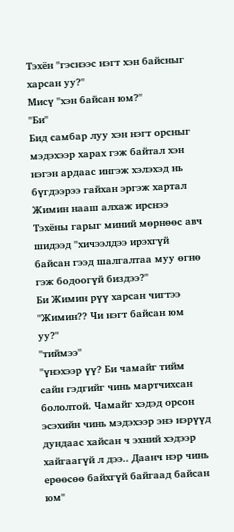Тэхён "гэснээс нэгт хэн байсныг харсан уу?"
Мисү "хэн байсан юм?"
"Би"
Бид самбар луу хэн нэгт орсныг мэдэхээр харах гэж байтал хэн нэгэн ардаас ингэж хэлэхэд нь бүгдээрээ гайхан эргэж хартал Жимин нааш алхаж ирснээ Тэхёны гарыг миний мөрнөөс авч шидээд "хичээлдээ ирэхгүй байсан гээд шалгалтаа муу өгнө гэж бодоогүй биздээ?"
Би Жимин рүү харсан чигтээ "Жимин?? Чи нэгт байсан юм уу?"
"тиймээ"
"үнэхээр үү? Би чамайг тийм сайн гэдгийг чинь мартчихсан бололтой. Чамайг хэдэд орсон эсэхийн чинь мэдэхээр энэ нэрүүд дундаас хайсан ч эхний хэдээр хайгаагүй л дээ.. Даанч нэр чинь ерөөсөө байхгүй байгаад байсан юм"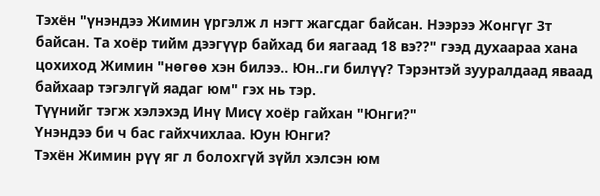Тэхён "үнэндээ Жимин үргэлж л нэгт жагсдаг байсан. Нээрээ Жонгүг 3т байсан. Та хоёр тийм дээгүүр байхад би яагаад 18 вэ??" гээд духаараа хана цохиход Жимин "нөгөө хэн билээ.. Юн..ги билүү? Тэрэнтэй зууралдаад яваад байхаар тэгэлгүй яадаг юм" гэх нь тэр.
Түүнийг тэгж хэлэхэд Инү Мисү хоёр гайхан "Юнги?"
Үнэндээ би ч бас гайхчихлаа. Юун Юнги?
Тэхён Жимин рүү яг л болохгүй зүйл хэлсэн юм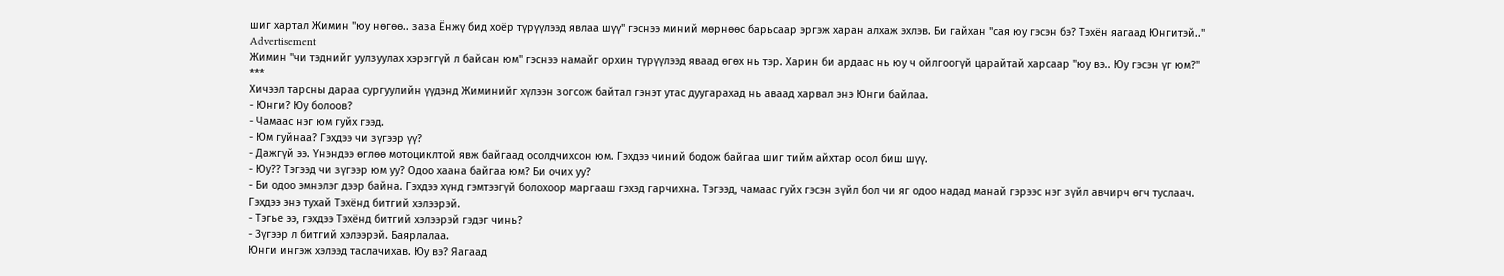шиг хартал Жимин "юу нөгөө.. заза Ёнжү бид хоёр түрүүлээд явлаа шүү" гэснээ миний мөрнөөс барьсаар эргэж харан алхаж эхлэв. Би гайхан "сая юу гэсэн бэ? Тэхён яагаад Юнгитэй.."
Advertisement
Жимин "чи тэднийг уулзуулах хэрэггүй л байсан юм" гэснээ намайг орхин түрүүлээд яваад өгөх нь тэр. Харин би ардаас нь юу ч ойлгоогүй царайтай харсаар "юу вэ.. Юу гэсэн үг юм?"
***
Хичээл тарсны дараа сургуулийн үүдэнд Жиминийг хүлээн зогсож байтал гэнэт утас дуугарахад нь аваад харвал энэ Юнги байлаа.
- Юнги? Юу болоов?
- Чамаас нэг юм гуйх гээд.
- Юм гуйнаа? Гэхдээ чи зүгээр үү?
- Дажгүй ээ. Үнэндээ өглөө мотоциклтой явж байгаад осолдчихсон юм. Гэхдээ чиний бодож байгаа шиг тийм айхтар осол биш шүү.
- Юу?? Тэгээд чи зүгээр юм уу? Одоо хаана байгаа юм? Би очих уу?
- Би одоо эмнэлэг дээр байна. Гэхдээ хүнд гэмтээгүй болохоор маргааш гэхэд гарчихна. Тэгээд, чамаас гуйх гэсэн зүйл бол чи яг одоо надад манай гэрээс нэг зүйл авчирч өгч туслаач. Гэхдээ энэ тухай Тэхёнд битгий хэлээрэй.
- Тэгье ээ, гэхдээ Тэхёнд битгий хэлээрэй гэдэг чинь?
- Зүгээр л битгий хэлээрэй. Баярлалаа.
Юнги ингэж хэлээд таслачихав. Юу вэ? Яагаад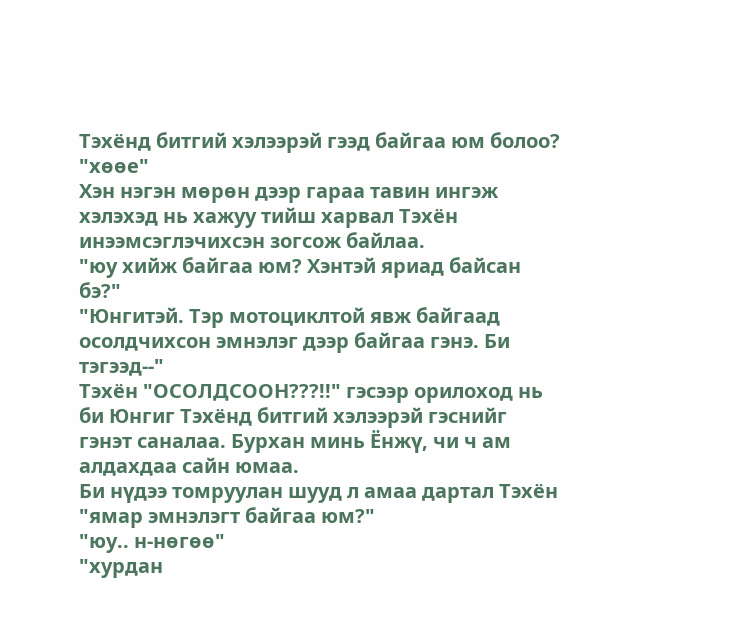Тэхёнд битгий хэлээрэй гээд байгаа юм болоо?
"хөөе"
Хэн нэгэн мөрөн дээр гараа тавин ингэж хэлэхэд нь хажуу тийш харвал Тэхён инээмсэглэчихсэн зогсож байлаа.
"юу хийж байгаа юм? Хэнтэй яриад байсан бэ?"
"Юнгитэй. Тэр мотоциклтой явж байгаад осолдчихсон эмнэлэг дээр байгаа гэнэ. Би тэгээд--"
Тэхён "ОСОЛДСООН???!!" гэсээр орилоход нь би Юнгиг Тэхёнд битгий хэлээрэй гэснийг гэнэт саналаа. Бурхан минь Ёнжү, чи ч ам алдахдаа сайн юмаа.
Би нүдээ томруулан шууд л амаа дартал Тэхён "ямар эмнэлэгт байгаа юм?"
"юу.. н-нөгөө"
"хурдан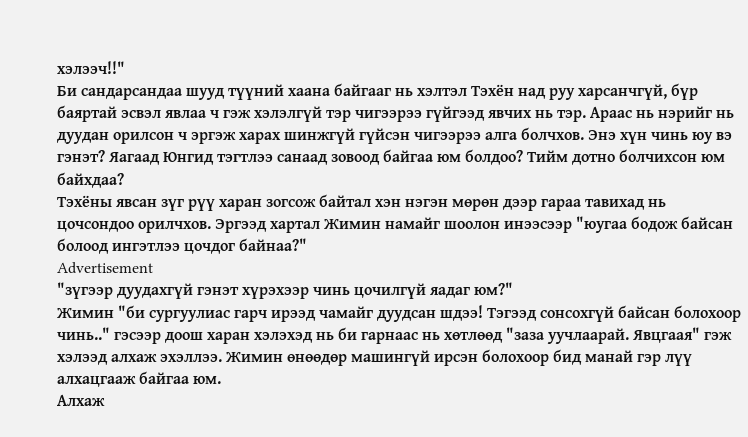хэлээч!!"
Би сандарсандаа шууд түүний хаана байгааг нь хэлтэл Тэхён над руу харсанчгүй, бүр баяртай эсвэл явлаа ч гэж хэлэлгүй тэр чигээрээ гүйгээд явчих нь тэр. Араас нь нэрийг нь дуудан орилсон ч эргэж харах шинжгүй гүйсэн чигээрээ алга болчхов. Энэ хүн чинь юу вэ гэнэт? Яагаад Юнгид тэгтлээ санаад зовоод байгаа юм болдоо? Тийм дотно болчихсон юм байхдаа?
Тэхёны явсан зүг рүү харан зогсож байтал хэн нэгэн мөрөн дээр гараа тавихад нь цочсондоо орилчхов. Эргээд хартал Жимин намайг шоолон инээсээр "юугаа бодож байсан болоод ингэтлээ цочдог байнаа?"
Advertisement
"зүгээр дуудахгүй гэнэт хүрэхээр чинь цочилгүй яадаг юм?"
Жимин "би сургуулиас гарч ирээд чамайг дуудсан шдээ! Тэгээд сонсохгүй байсан болохоор чинь.." гэсээр доош харан хэлэхэд нь би гарнаас нь хөтлөөд "заза уучлаарай. Явцгаая" гэж хэлээд алхаж эхэллээ. Жимин өнөөдөр машингүй ирсэн болохоор бид манай гэр лүү алхацгааж байгаа юм.
Алхаж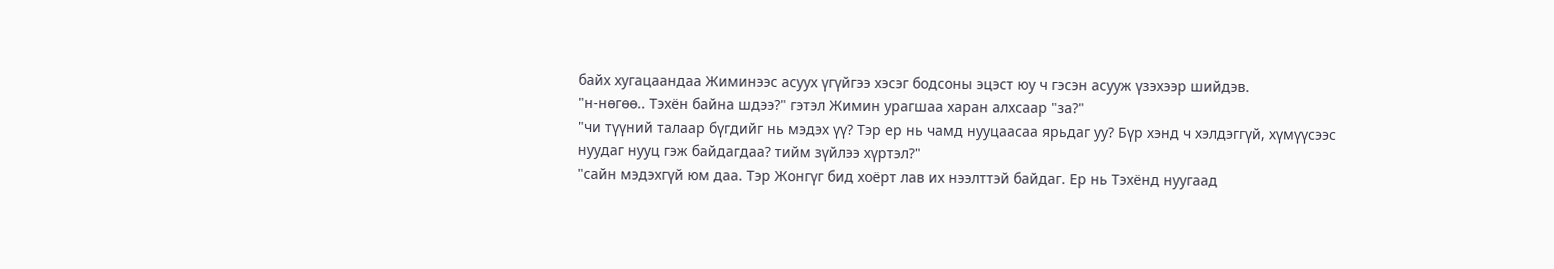байх хугацаандаа Жиминээс асуух үгүйгээ хэсэг бодсоны эцэст юу ч гэсэн асууж үзэхээр шийдэв.
"н-нөгөө.. Тэхён байна шдээ?" гэтэл Жимин урагшаа харан алхсаар "за?"
"чи түүний талаар бүгдийг нь мэдэх үү? Тэр ер нь чамд нууцаасаа ярьдаг уу? Бүр хэнд ч хэлдэггүй, хүмүүсээс нуудаг нууц гэж байдагдаа? тийм зүйлээ хүртэл?"
"сайн мэдэхгүй юм даа. Тэр Жонгүг бид хоёрт лав их нээлттэй байдаг. Ер нь Тэхёнд нуугаад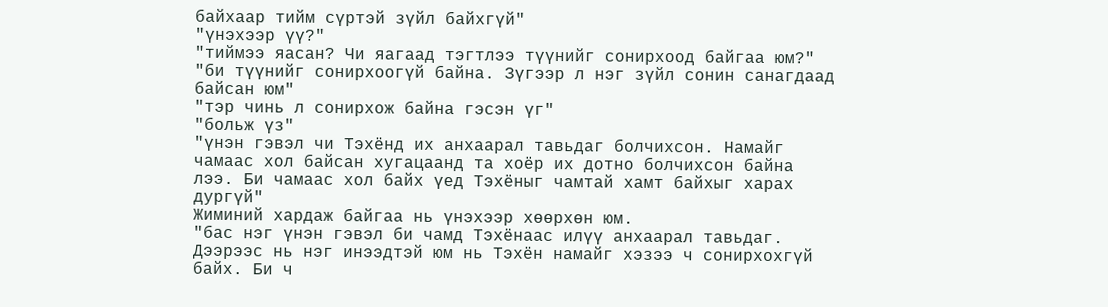байхаар тийм сүртэй зүйл байхгүй"
"үнэхээр үү?"
"тиймээ яасан? Чи яагаад тэгтлээ түүнийг сонирхоод байгаа юм?"
"би түүнийг сонирхоогүй байна. Зүгээр л нэг зүйл сонин санагдаад байсан юм"
"тэр чинь л сонирхож байна гэсэн үг"
"больж үз"
"үнэн гэвэл чи Тэхёнд их анхаарал тавьдаг болчихсон. Намайг чамаас хол байсан хугацаанд та хоёр их дотно болчихсон байна лээ. Би чамаас хол байх үед Тэхёныг чамтай хамт байхыг харах дургүй"
Жиминий хардаж байгаа нь үнэхээр хөөрхөн юм.
"бас нэг үнэн гэвэл би чамд Тэхёнаас илүү анхаарал тавьдаг. Дээрээс нь нэг инээдтэй юм нь Тэхён намайг хэзээ ч сонирхохгүй байх. Би ч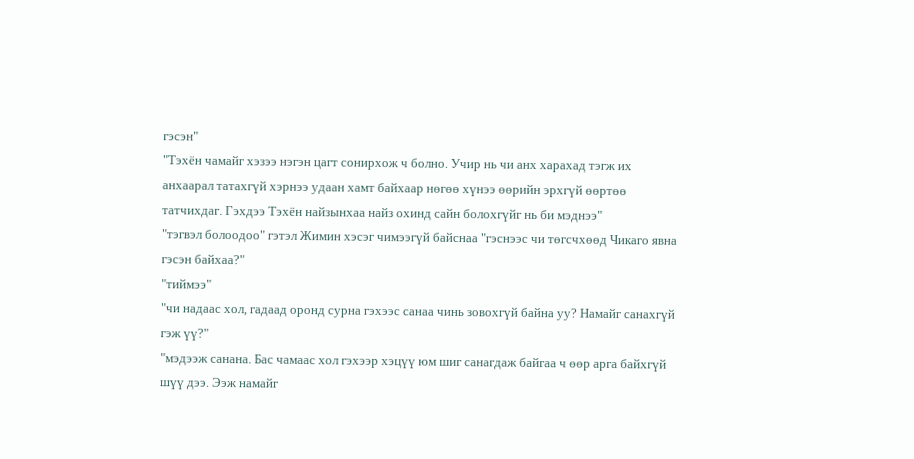гэсэн"
"Тэхён чамайг хэзээ нэгэн цагт сонирхож ч болно. Учир нь чи анх харахад тэгж их анхаарал татахгүй хэрнээ удаан хамт байхаар нөгөө хүнээ өөрийн эрхгүй өөртөө татчихдаг. Гэхдээ Тэхён найзынхаа найз охинд сайн болохгүйг нь би мэднээ"
"тэгвэл болоодоо" гэтэл Жимин хэсэг чимээгүй байснаа "гэснээс чи төгсчхөөд Чикаго явна гэсэн байхаа?"
"тиймээ"
"чи надаас хол, гадаад оронд сурна гэхээс санаа чинь зовохгүй байна уу? Намайг санахгүй гэж үү?"
"мэдээж санана. Бас чамаас хол гэхээр хэцүү юм шиг санагдаж байгаа ч өөр арга байхгүй шүү дээ. Ээж намайг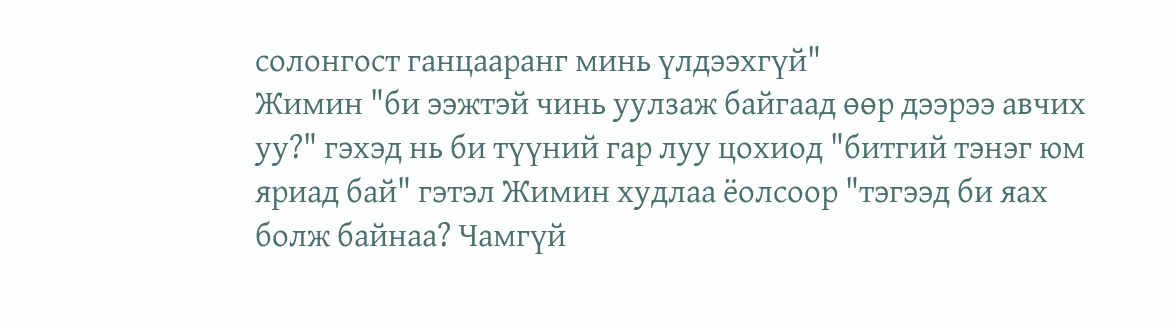солонгост ганцааранг минь үлдээхгүй"
Жимин "би ээжтэй чинь уулзаж байгаад өөр дээрээ авчих уу?" гэхэд нь би түүний гар луу цохиод "битгий тэнэг юм яриад бай" гэтэл Жимин худлаа ёолсоор "тэгээд би яах болж байнаа? Чамгүй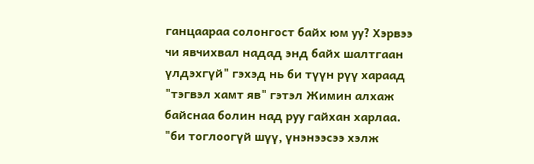ганцаараа солонгост байх юм уу? Хэрвээ чи явчихвал надад энд байх шалтгаан үлдэхгүй" гэхэд нь би түүн рүү хараад "тэгвэл хамт яв" гэтэл Жимин алхаж байснаа болин над руу гайхан харлаа.
"би тоглоогүй шүү, үнэнээсээ хэлж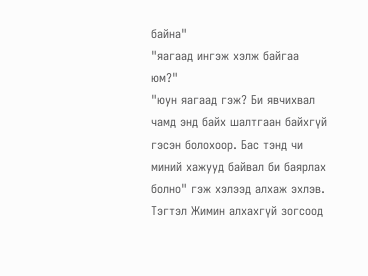байна"
"яагаад ингэж хэлж байгаа юм?"
"юун яагаад гэж? Би явчихвал чамд энд байх шалтгаан байхгүй гэсэн болохоор. Бас тэнд чи миний хажууд байвал би баярлах болно" гэж хэлээд алхаж эхлэв. Тэгтэл Жимин алхахгүй зогсоод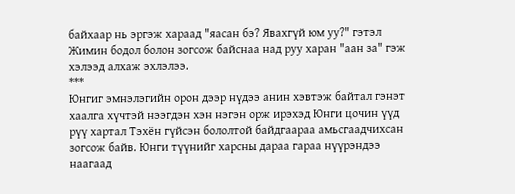байхаар нь эргэж хараад "яасан бэ? Явахгүй юм уу?" гэтэл Жимин бодол болон зогсож байснаа над руу харан "аан за" гэж хэлээд алхаж эхлэлээ.
***
Юнгиг эмнэлэгийн орон дээр нүдээ анин хэвтэж байтал гэнэт хаалга хүчтэй нээгдэн хэн нэгэн орж ирэхэд Юнги цочин үүд рүү хартал Тэхён гүйсэн бололтой байдгаараа амьсгаадчихсан зогсож байв. Юнги түүнийг харсны дараа гараа нүүрэндээ наагаад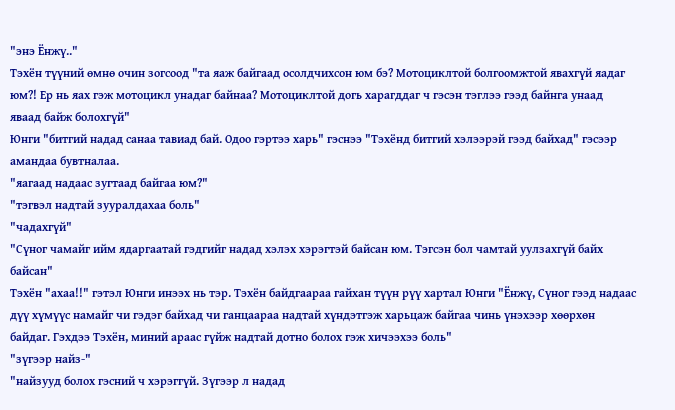"энэ Ёнжү.."
Тэхён түүний өмнө очин зогсоод "та яаж байгаад осолдчихсон юм бэ? Мотоциклтой болгоомжтой явахгүй яадаг юм?! Ер нь яах гэж мотоцикл унадаг байнаа? Мотоциклтой догь харагддаг ч гэсэн тэглээ гээд байнга унаад яваад байж болохгүй"
Юнги "битгий надад санаа тавиад бай. Одоо гэртээ харь" гэснээ "Тэхёнд битгий хэлээрэй гээд байхад" гэсээр амандаа бувтналаа.
"яагаад надаас зугтаад байгаа юм?"
"тэгвэл надтай зууралдахаа боль"
"чадахгүй"
"Сүног чамайг ийм ядаргаатай гэдгийг надад хэлэх хэрэгтэй байсан юм. Тэгсэн бол чамтай уулзахгүй байх байсан"
Тэхён "ахаа!!" гэтэл Юнги инээх нь тэр. Тэхён байдгаараа гайхан түүн рүү хартал Юнги "Ёнжү, Сүног гээд надаас дүү хүмүүс намайг чи гэдэг байхад чи ганцаараа надтай хүндэтгэж харьцаж байгаа чинь үнэхээр хөөрхөн байдаг. Гэхдээ Тэхён, миний араас гүйж надтай дотно болох гэж хичээхээ боль"
"зүгээр найз-"
"найзууд болох гэсний ч хэрэггүй. Зүгээр л надад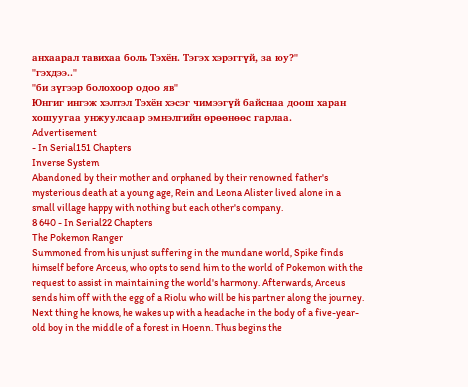анхаарал тавихаа боль Тэхён. Тэгэх хэрэггүй, за юу?"
"гэхдээ.."
"би зүгээр болохоор одоо яв"
Юнгиг ингэж хэлтэл Тэхён хэсэг чимээгүй байснаа доош харан хошуугаа унжуулсаар эмнэлгийн өрөөнөөс гарлаа.
Advertisement
- In Serial151 Chapters
Inverse System
Abandoned by their mother and orphaned by their renowned father's mysterious death at a young age, Rein and Leona Alister lived alone in a small village happy with nothing but each other's company.
8 640 - In Serial22 Chapters
The Pokemon Ranger
Summoned from his unjust suffering in the mundane world, Spike finds himself before Arceus, who opts to send him to the world of Pokemon with the request to assist in maintaining the world's harmony. Afterwards, Arceus sends him off with the egg of a Riolu who will be his partner along the journey. Next thing he knows, he wakes up with a headache in the body of a five-year-old boy in the middle of a forest in Hoenn. Thus begins the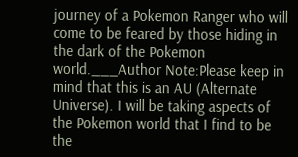journey of a Pokemon Ranger who will come to be feared by those hiding in the dark of the Pokemon world.___Author Note:Please keep in mind that this is an AU (Alternate Universe). I will be taking aspects of the Pokemon world that I find to be the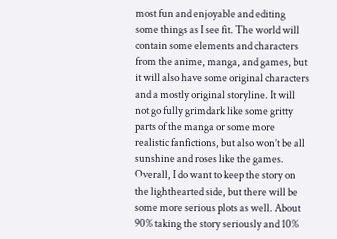most fun and enjoyable and editing some things as I see fit. The world will contain some elements and characters from the anime, manga, and games, but it will also have some original characters and a mostly original storyline. It will not go fully grimdark like some gritty parts of the manga or some more realistic fanfictions, but also won’t be all sunshine and roses like the games. Overall, I do want to keep the story on the lighthearted side, but there will be some more serious plots as well. About 90% taking the story seriously and 10%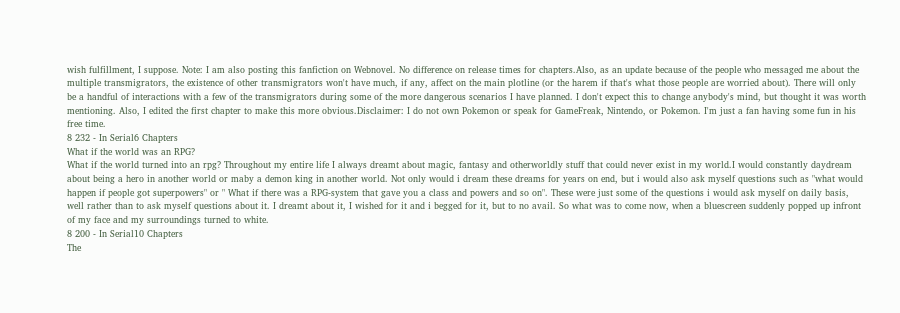wish fulfillment, I suppose. Note: I am also posting this fanfiction on Webnovel. No difference on release times for chapters.Also, as an update because of the people who messaged me about the multiple transmigrators, the existence of other transmigrators won't have much, if any, affect on the main plotline (or the harem if that's what those people are worried about). There will only be a handful of interactions with a few of the transmigrators during some of the more dangerous scenarios I have planned. I don't expect this to change anybody's mind, but thought it was worth mentioning. Also, I edited the first chapter to make this more obvious.Disclaimer: I do not own Pokemon or speak for GameFreak, Nintendo, or Pokemon. I'm just a fan having some fun in his free time.
8 232 - In Serial6 Chapters
What if the world was an RPG?
What if the world turned into an rpg? Throughout my entire life I always dreamt about magic, fantasy and otherworldly stuff that could never exist in my world.I would constantly daydream about being a hero in another world or maby a demon king in another world. Not only would i dream these dreams for years on end, but i would also ask myself questions such as "what would happen if people got superpowers" or " What if there was a RPG-system that gave you a class and powers and so on". These were just some of the questions i would ask myself on daily basis, well rather than to ask myself questions about it. I dreamt about it, I wished for it and i begged for it, but to no avail. So what was to come now, when a bluescreen suddenly popped up infront of my face and my surroundings turned to white.
8 200 - In Serial10 Chapters
The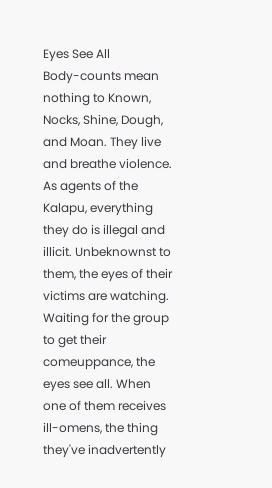Eyes See All
Body-counts mean nothing to Known, Nocks, Shine, Dough, and Moan. They live and breathe violence. As agents of the Kalapu, everything they do is illegal and illicit. Unbeknownst to them, the eyes of their victims are watching. Waiting for the group to get their comeuppance, the eyes see all. When one of them receives ill-omens, the thing they've inadvertently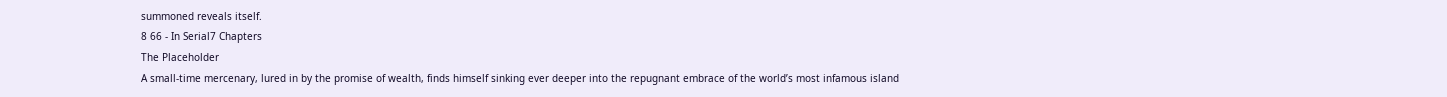summoned reveals itself.
8 66 - In Serial7 Chapters
The Placeholder
A small-time mercenary, lured in by the promise of wealth, finds himself sinking ever deeper into the repugnant embrace of the world’s most infamous island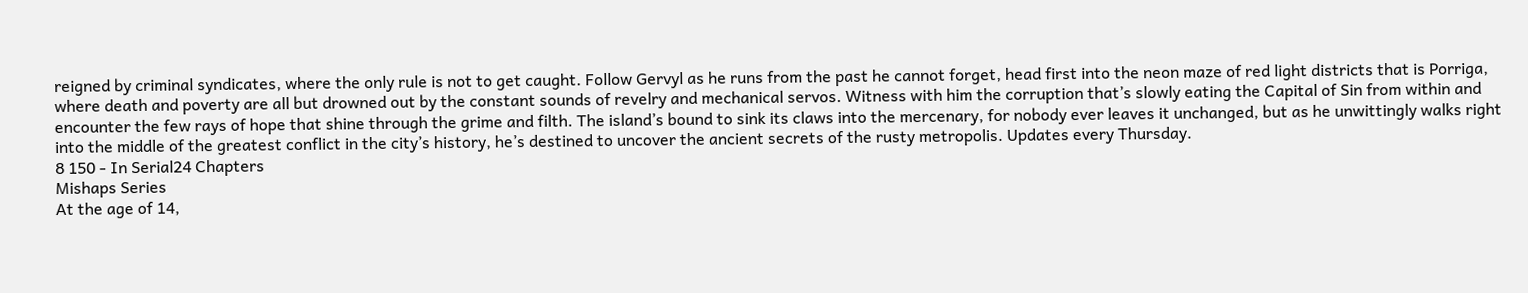reigned by criminal syndicates, where the only rule is not to get caught. Follow Gervyl as he runs from the past he cannot forget, head first into the neon maze of red light districts that is Porriga, where death and poverty are all but drowned out by the constant sounds of revelry and mechanical servos. Witness with him the corruption that’s slowly eating the Capital of Sin from within and encounter the few rays of hope that shine through the grime and filth. The island’s bound to sink its claws into the mercenary, for nobody ever leaves it unchanged, but as he unwittingly walks right into the middle of the greatest conflict in the city’s history, he’s destined to uncover the ancient secrets of the rusty metropolis. Updates every Thursday.
8 150 - In Serial24 Chapters
Mishaps Series
At the age of 14,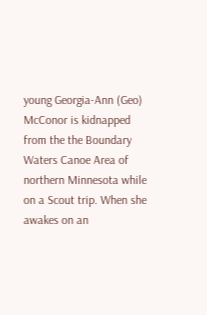young Georgia-Ann (Geo) McConor is kidnapped from the the Boundary Waters Canoe Area of northern Minnesota while on a Scout trip. When she awakes on an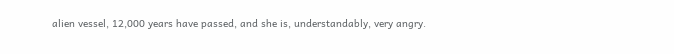alien vessel, 12,000 years have passed, and she is, understandably, very angry.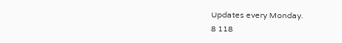Updates every Monday.
8 118